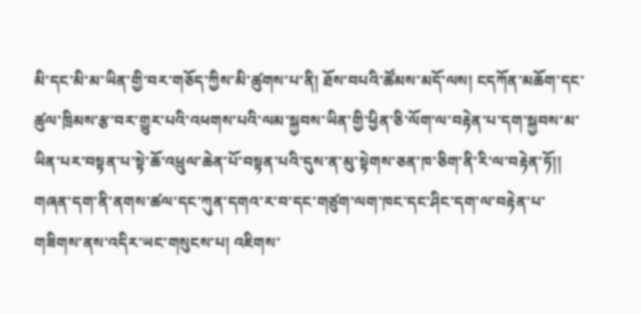མི་དང་མི་མ་ཡིན་གྱི་བར་གཅོད་ཀྱིས་མི་ཚུགས་པ་ནི། ཐོས་བཔའི་ཚོམས་མདོ་ལས། ངདཀོན་མཆོག་དང་ཚུལ་ཁྲིམས་རྩ་བར་གྱུར་པའི་འཕགས་པའི་ལམ་སྐྱབས་ཡིན་གྱི་ཕྱིན་ཅི་ལོག་ལ་བརྟེན་པ་དག་སྐྱབས་མ་ཡིན་པར་བསྟན་པ་སྟེ་ཆོ་འཕྲུལ་ཆེན་པོ་བསྟན་པའི་དུས་ན་མུ་སྟེགས་ཅན་ཁ་ཅིག་ནི་རི་ལ་བརྟེན་ཏོ།། གཞན་དག་ནི་ནགས་ཚལ་དང་ཀུན་དགའ་ར་བ་དང་གཙུག་ལག་ཁང་དང་ཤིང་དག་ལ་བརྟེན་པ་གཟིགས་ནས་འདིར་ཡང་གསུངས་པ། འཇིགས་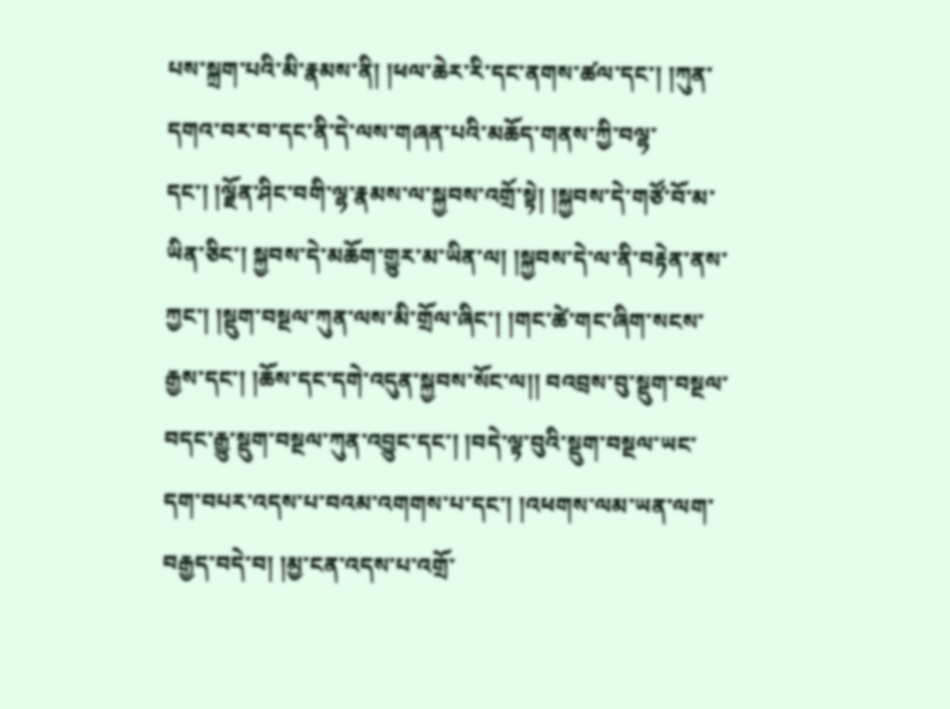པས་སྐྲག་པའི་མི་རྣམས་ནི། །ཕལ་ཆེར་རི་དང་ནགས་ཚལ་དང་། །ཀུན་དགའ་བར་བ་དང་ནི་དེ་ལས་གཞན་པའི་མཆོད་གནས་ཀྱི་བལྷ་དང་། །ལྗོན་ཤིང་བགི་ལྷ་རྣམས་ལ་སྐྱབས་འགྲོ་སྟེ། །སྐྱབས་དེ་གཙོ་བོ་མ་ཡིན་ཅིང་། སྐྱབས་དེ་མཆོག་གྱུར་མ་ཡིན་ལ། །སྐྱབས་དེ་ལ་ནི་བརྟེན་ནས་ཀྱང་། །སྡུག་བསྔལ་ཀུན་ལས་མི་གྲོལ་ཞིང་། །གང་ཚེ་གང་ཞིག་སངས་རྒྱས་དང་། །ཆོས་དང་དགེ་འདུན་སྐྱབས་སོང་ལ།། བའབྲས་བུ་སྡུག་བསྔལ་བདང་རྒྱུ་སྡུག་བསྔལ་ཀུན་འབྱུང་དང་། །བདེ་ལྟ་བུའི་སྡུག་བསྔལ་ཡང་དག་བཔར་འདས་པ་བའམ་འགགས་པ་དང་། །འཕགས་ལམ་ཡན་ལག་བརྒྱད་བདེ་བ། །མྱ་ངན་འདས་པ་འགྲོ་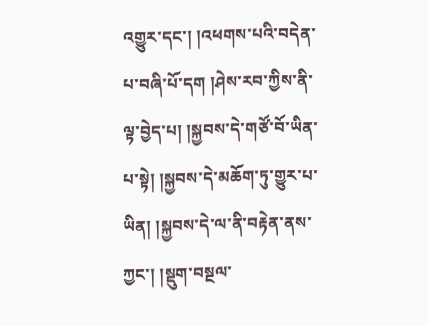འགྱུར་དང་། །འཕགས་པའི་བདེན་པ་བཞི་པོ་དག །ཤེས་རབ་ཀྱིས་ནི་ལྟ་བྱེད་པ། །སྐྱབས་དེ་གཙོ་བོ་ཡིན་པ་སྟེ། །སྐྱབས་དེ་མཆོག་ཏུ་གྱུར་པ་ཡིན། །སྐྱབས་དེ་ལ་ནི་བརྟེན་ནས་ཀྱང་། །སྡུག་བསྔལ་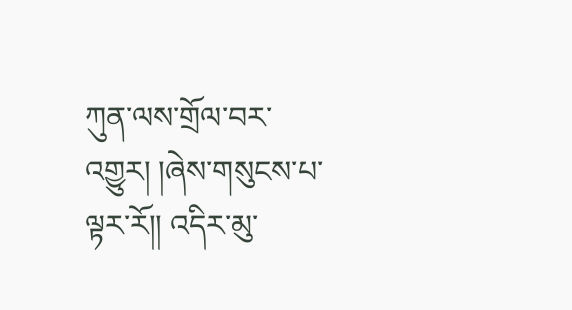ཀུན་ལས་གྲོལ་བར་འགྱུར། །ཞེས་གསུངས་པ་ལྟར་རོ།། འདིར་མུ་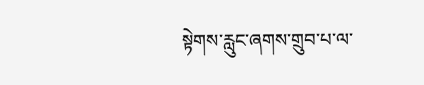སྟེགས་རླུང་ཞགས་གྲུབ་པ་ལ་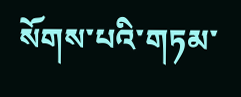སོགས་པའི་གཏམ་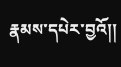རྣམས་དཔེར་བྱའོ།།